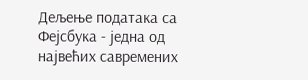Дељење података са Фејсбука - једна од највећих савремених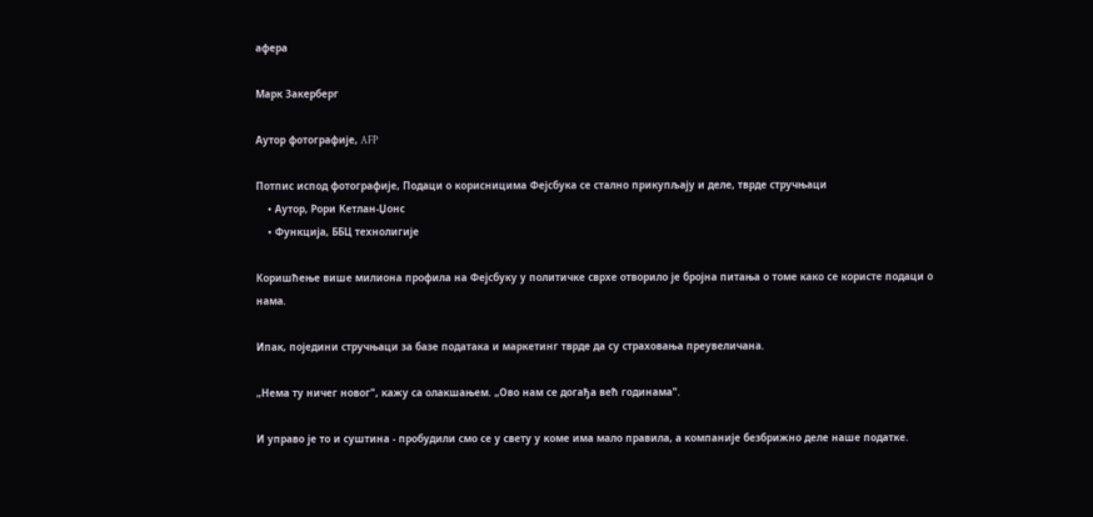афера

Марк Закерберг

Аутор фотографије, AFP

Потпис испод фотографије, Подаци о корисницима Фејсбука се стално прикупљају и деле, тврде стручњаци
    • Аутор, Рори Кетлан-Џонс
    • Функција, ББЦ технолигије

Коришћење више милиона профила на Фејсбуку у политичке сврхе отворило је бројна питања о томе како се користе подаци о нама.

Ипак, поједини стручњаци за базе података и маркетинг тврде да су страховања преувеличана.

„Нема ту ничег новог", кажу са олакшањем. „Ово нам се догађа већ годинама".

И управо је то и суштина - пробудили смо се у свету у коме има мало правила, а компаније безбрижно деле наше податке.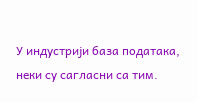У индустрији база података, неки су сагласни са тим.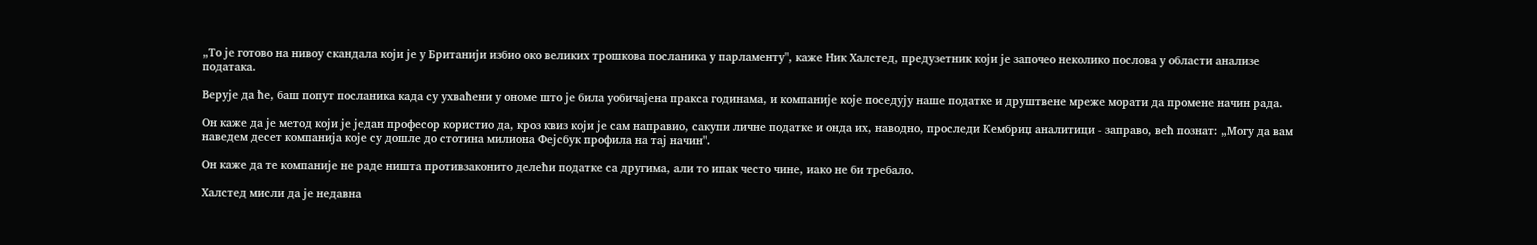„То је готово на нивоу скандала који је у Британији избио око великих трошкова посланика у парламенту", каже Ник Халстед, предузетник који је започео неколико послова у области анализе података.

Верује да ће, баш попут посланика када су ухваћени у ономе што је била уобичајена пракса годинама, и компаније које поседују наше податке и друштвене мреже морати да промене начин рада.

Он каже да је метод који је један професор користио да, кроз квиз који је сам направио, сакупи личне податке и онда их, наводно, проследи Кембриџ аналитици - заправо, већ познат: „Могу да вам наведем десет компанија које су дошле до стотина милиона Фејсбук профила на тај начин".

Он каже да те компаније не раде ништа противзаконито делећи податке са другима, али то ипак често чине, иако не би требало.

Халстед мисли да је недавна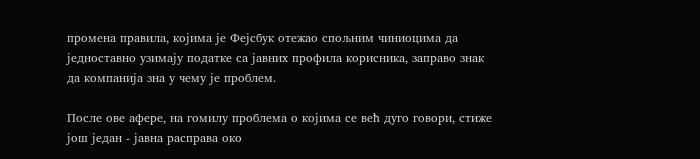промена правила, којима је Фејсбук отежао спољним чиниоцима да једноставно узимају податке са јавних профила корисника, заправо знак да компанија зна у чему је проблем.

После ове афере, на гомилу проблема о којима се већ дуго говори, стиже још један - јавна расправа око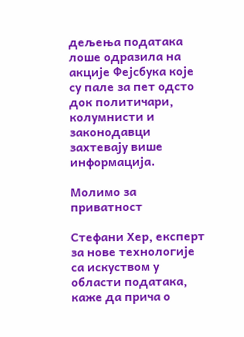дељења података лоше одразила на акције Фејсбука које су пале за пет одсто док политичари, колумнисти и законодавци захтевају више информација.

Молимо за приватност

Стефани Хер, експерт за нове технологије са искуством у области података, каже да прича о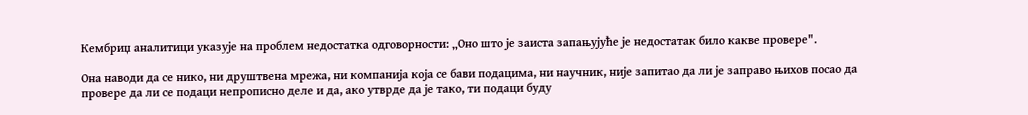Кембриџ аналитици указује на проблем недостатка одговорности: „Оно што је заиста запањујуће је недостатак било какве провере".

Она наводи да се нико, ни друштвена мрежа, ни компанија која се бави подацима, ни научник, није запитао да ли је заправо њихов посао да провере да ли се подаци непрописно деле и да, ако утврде да је тако, ти подаци буду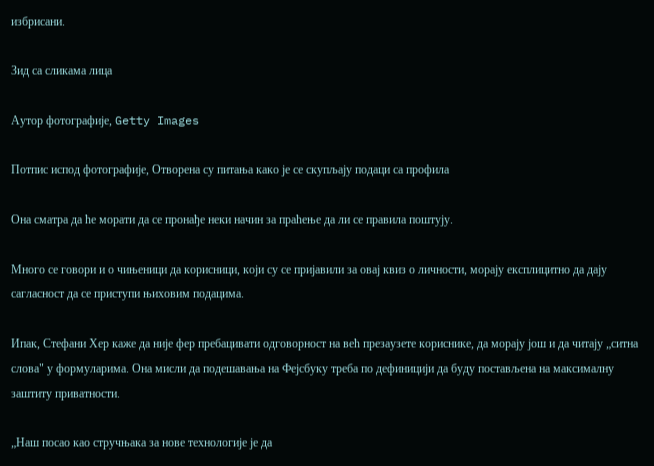избрисани.

Зид са сликама лица

Аутор фотографије, Getty Images

Потпис испод фотографије, Отворена су питања како је се скупљају подаци са профила

Она сматра да ће морати да се пронађе неки начин за праћење да ли се правила поштују.

Много се говори и о чињеници да корисници, који су се пријавили за овај квиз о личности, морају експлицитно да дају сагласност да се приступи њиховим подацима.

Ипак, Стефани Хер каже да није фер пребацивати одговорност на већ презаузете кориснике, да морају још и да читају „ситна слова" у формуларима. Она мисли да подешавања на Фејсбуку треба по дефиницији да буду постављена на максималну заштиту приватности.

„Наш посао као стручњака за нове технологије је да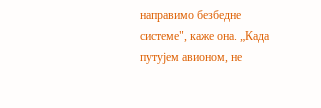направимо безбедне системе", каже она. „Када путујем авионом, не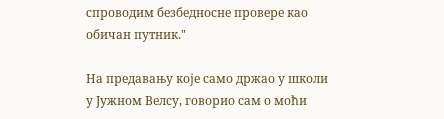спроводим безбедносне провере као обичан путник."

На предавању које само држао у школи у Јужном Велсу, говорио сам о моћи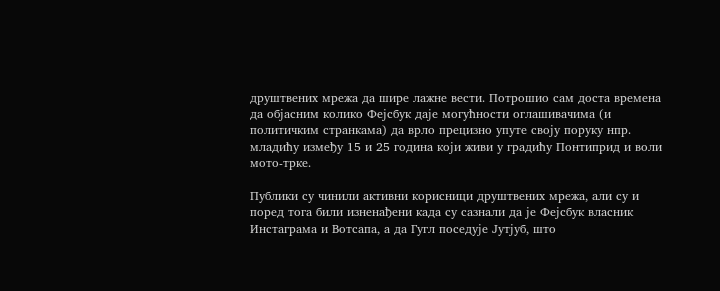друштвених мрежа да шире лажне вести. Потрошио сам доста времена да објасним колико Фејсбук даје могућности оглашивачима (и политичким странкама) да врло прецизно упуте своју поруку нпр. младићу између 15 и 25 година који живи у градићу Понтиприд и воли мото-трке.

Публики су чинили активни корисници друштвених мрежа, али су и поред тога били изненађени када су сазнали да је Фејсбук власник Инстаграма и Вотсапа, а да Гугл поседује Јутјуб, што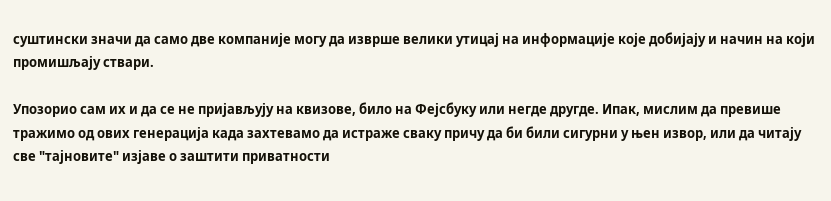суштински значи да само две компаније могу да изврше велики утицај на информације које добијају и начин на који промишљају ствари.

Упозорио сам их и да се не пријављују на квизове, било на Фејсбуку или негде другде. Ипак, мислим да превише тражимо од ових генерација када захтевамо да истраже сваку причу да би били сигурни у њен извор, или да читају све "тајновите" изјаве о заштити приватности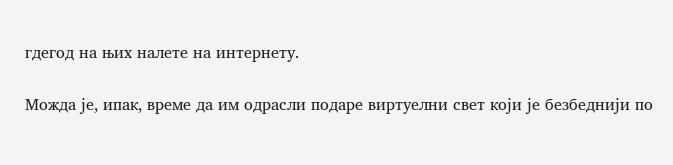гдегод на њих налете на интернету.

Можда је, ипак, време да им одрасли подаре виртуелни свет који је безбеднији по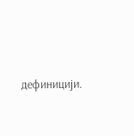дефиницији.